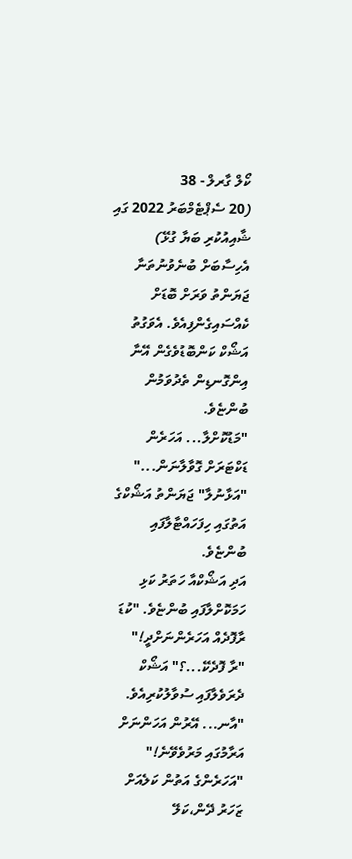ކޯލް ގާރލް - 38
(20 ސެޕްޓެމްބަރު 2022 ގައި ޝާއިއުކުރި ބަޔާ ގުޅޭ)
އެހިސާބަށް ބުނެވުނުތަނާ ޖަޔަންތު ވަރަށް ބޮޑަށް ކެއްސައިގެންފިއެވެ. އެވަގުތު އަޝޯކް ކަންބޮޑުވެގެން އޭނާ އިންގޮނޑިން ތެދުވަމުން ބުންޏެވެ.
"މަޑުކޮށްލާ... އަހަރެން ޑަކްޓަރަށް ގޮވާލާނަން..."
"އަޅާނުލާ" ޖަޔަންތު އަޝޯކްގެ އަތުގައި ހިފަހައްޓާލާފައި ބުންޏެވެ.
އަދި އަޝޯކްއާ ހަތަރު ކަޅި ހަމަކޮށްލާފައި ބުންޏެވެ. "ކުޑަ ރާފޮދެއް އަހަރެންނަށްދީ!"
"ރާ ފޮދެކޭ...؟" އަޝޯކް ދެރަވެލާފައި ސުވާލުކުރިއެވެ.
"އާނ... އޭރުން އަހަންނަށް އަރާމުގައި މަރުވެވޭނެ!"
"އަހަރެންގެ އަތުން ކަލެއަށް ޒަހަރު ދޭން،ކަލޭ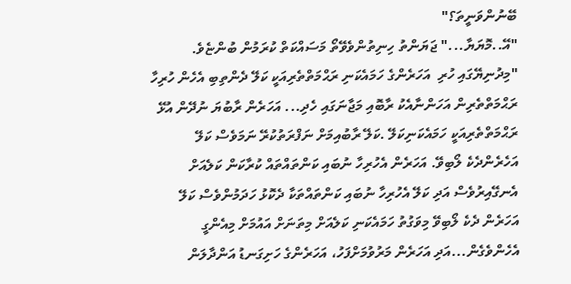ބޭނުންވަނީތަ؟"
"އޭ..މޮޔަޔާ..." ޖަޔަންތު ހިނިތުންވެވޭތޯ މަސައްކަތް ކުރަމުން ބުންޏެވެ.
"މިދުނިޔޭގައި ހުރި  އަހަރެންގެ ހަމައެކަނި ރަޙްމަތްތެރިއަކީ ކަލޭ ދެންތިބި އެހެން ހުރިހާ ރަޙްމަތްތެރިން އަހަންނާއެކު ރާބޮއި މަޖާނަގައި ހެދި... އަހަރެން ރާބުޔަ ނުދޭން އުޅޭ ރަޙްމަތްތެރިއަކީ ހަމައެކަނިކަލޭ .ކަލޭ ރާބުއިމަށް ނަފްރަތުކުރޭ ނަމަވެސް ކަލޭ އަހެރެންދެކެ ލޯބިވޭ. އަހަރެން އެހުރިހާ ނުބައި ކަންތައްތައް ކުރާކަން ކަލެއަށް އެނގޭއިރުވެސް އަދި ކަލޭ އެހުރިހާ ނުބައި ކަންތައްތަކާ ދެކޮޅު ހަދަމުންވެސް ކަލޭ އަހަރެން ދެކެ ލޯބިވޭ މިވަގުތު ހަމައެކަނި ކަލެއަށް މިތަނަށް އައުމަށް މިއެންގީ އެހެންވެގެން...އަދި އަހަރެން މަރުވުމަށްފަހު، އަހަރެންގެ ހަށިގަނޑު އަންދާލަން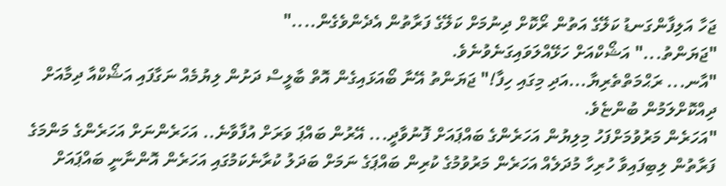ޖަހާ އަލިފާންގަނޑު ކަލޭގެ އަތުން ރޯކޮށް ދިނުމަށް ކަލޭގެ ފަރާތުން އެދެންވެގެން...."
"ޖަޔަންތު..." އަޝޯކްއަށް ހަޅޭއްލަވައިގަނެވުނެވެ.
"އާނ... ރަޙްމަތްތެރިޔާ...އަދި މިގައި ހިފާ!" ޖަޔަންތު އޭނާ ބޯއަޅައިގެން އޮތް ބާލީސް ދަށުން ލިޔުމެއް ނަގާފައި އަޝޯކްއާ ދިމާއަށް ދިއްކޮށްލަމުން ބުންޏެވެ.
"އަހަރެން މަރުވުމަށްފަހު މިލިޔުން އަހަރެންގެ ބައްޕައަށް ފޮނުވާދީ... އޭރުން ބައްޕަ ވަރަށް އުފާވާނެ.. އަހަރެންނަށް އަހަރެންގެ މަންމަގެ ފަރާތުން ލިބިފައިވާ ހުރިހާ މުދަލެއް އަހަރެން މަރުވުމުގެ ކުރިން ބައްޕަގެ ނަމަށް ބަދަލު ކުރާނެކަމުގައި އަހަރެން އޮންނާނީ ބައްޕައަށް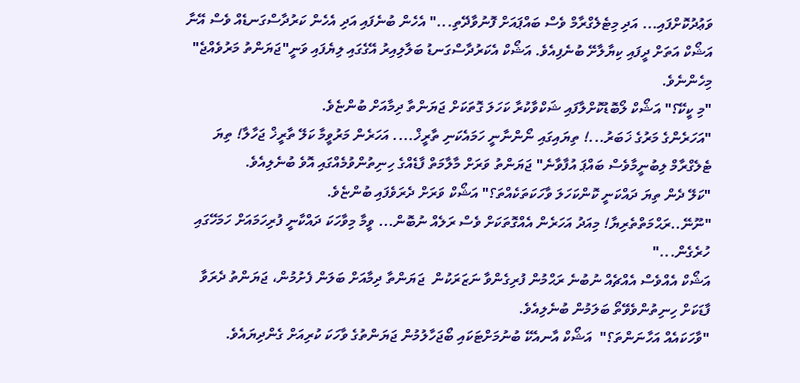ވަޢުދުކޮށްފައި... އަދި މިޓެލެގްރާމް ވެސް ބައްޕައަށް ފޮނުވާދޭތި..." އެހެން ބުނެފައި އަދި އެހެން ކަރުދާސްގަނޑެއް ވެސް އޭނާ އަޝޯކް އަތަށް ދީފައި ކިޔާލާށޭ ބުނެފިއެވެ. އަޝޯކް އެކަރުދާސްގަނޑު ބަލާލިއިރު އޭގެގައި ލިޔެފައި ވަނީ"ޖަޔަންތު މަރުވެއްޖެ" މިހެންނެވެ.
"މި ކީކޭ؟" އަޝޯކް ލޯބޮޑުކޮށްލާފައި ޝަކްވާކުރާ ކަހަލަ ގޮތަކަށް ޖަޔަންތާ ދިމާއަށް ބުންޏެވެ.
"އަހަރެންގެ މަރުގެ ޚަބަރު...! ތިޔައިގައި ނޯންނާނީ ހަމައެކަނި ތާރީޚް.... އަހަރެން މަރުވީމާ ކަލޭ ތާރީޚް ޖަހާލާ! ތިޔަ ޓެލެގްރާމް ލިބުނީމާވެސް ބައްޕަ އުފާވާނެ" ޖަޔަންތު ވަރަށް މާލާމަތް ފާޑެއްގެ ހިނިތުންވުމެއްގައި އޮވެ ބުނެލިއެވެ.
"ކަލޭ ދެން ތިޔަ ދައްކަނީ ކޮންކަހަލަ ވާހަކަތަކެއްތަ؟" އަޝޯކް ވަރަށް ދެރަވެފައި ބުންޏެވެ.
"ނޫނޭ..ރަޙްމަތްތެރިޔާ! މިއަދު އަހަރެން އެއްގޮތަކަށް ވެސް ރަލެއް ނުބޮން... ވީމާ މިވާހަކަ ދައްކާނީ ފުރިހަމައަށް ހަމަހޭގައި ހުރެގެން..."
އަޝޯކް އެއްވެސް އެއްޗެއް ނުބުނެ ރަޙްމުން ފުރިގެންވާ ނަޒަރަކުން  ޖަޔަންތާ ދިމާއަށް ބަލަން ފެށުމުން، ޖަޔަންތު ދެރަވާ ފާޑަކަށް ހިނިތުންވެވޭތޯ ބަލަމުން ބުނެލިއެވެ.
"ވާހަކައެއް އަހާނަންތަ؟"  އަޝޯކް އާނއެކޭ ބުނުމަށްޓަކައި ބޯޖަހާލުމުން ޖަޔަންތުގެ ވާހަކަ ކުރިއަށް ގެންދިޔައެވެ.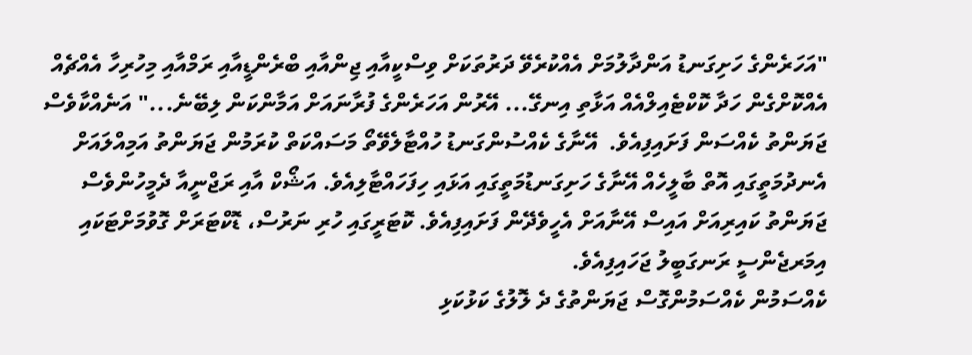"އަހަރެންގެ ހަށިގަނޑު އަންދާލުމަށް އެއްކުރެވޭ ދަރުތަކަށް ވިސްކީއާއި ޖިންއާއި ބްރެންޑީއާއި ރަމްއާއި މިހުރިހާ އެއްޗެއް އެއްކޮށްގެން ހަދާ ކޮކްޓެއިލްއެއް އަޅާތި އިނގޭ... އޭރުން އަހަރެންގެ ފުރާނައަށް އަމާންކަން ލިބޭނެ..." އަނެއްކާވެސް ޖަޔަންތު ކެއްސަން ފަށައިފިއެވެ.  އޭނާގެ ކެއްސުންގަނޑު ހުއްޓާލެވޭތޯ މަސައްކަތް ކުރަމުން ޖަޔަންތު އަމިއްލައަށް އެނދުމަތީގައި އޮތް ބާލީހެއް އޭނާގެ ހަށިގަނޑުމަތީގައި އަޅައި ހިފަހައްޓާލިއެވެ. އަޝޯކް އާއި ރަޖްނީއާ ދެމީހުންވެސް ޖަޔަންތު ކައިރިއަށް އައިސް އޭނާއަށް އެހީވެދޭން ފަށައިފިއެވެ. ކޮޓަރީގައި ހުރި ނަރުސް، ޑޮކްޓަރަށް ގޮވުމަށްޓަކައި އިމަރޖެންސީ ރަނގަބީލު ޖަހައިފިއެވެ.
ކެއްސަމުން ކެއްސަމުންގޮސް ޖަޔަންތުގެ ދެ ލޮލުގެ ކަޅުކަޅި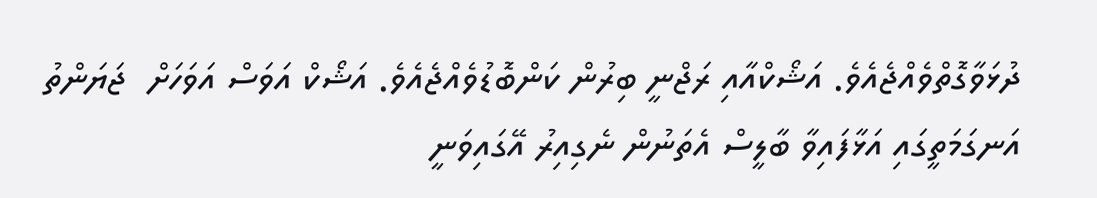ދުޅަވާގޮތްވެއްޖެއެވެ. އަޝޯކްއާއި ރަޖްނީ ބިރުން ކަންބޮޑުވެއްޖެއެވެ. އަޝޯކް އަވަސް އަވަހަށް  ޖަޔަންތު އަނގަމަތީގައި އަޅާފައިވާ ބާލީސް އެތަނުން ނެގިއިރު އޭގައިވަނީ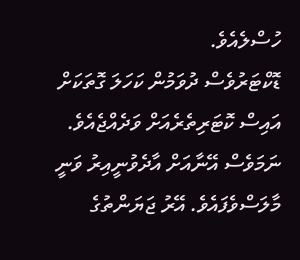ހުސްލެއެވެ.
ޑޮކްޓަރުވެސް ދުވަމުން ކަހަލަ ގޮތަކަށް އައިސް ކޮޓަރިތެރެއަށް ވަދެއްޖެއެވެ.  ނަމަވެސް އޭނާއަށް އާދެވުނީއިރު ވަނީ މާލަސްވެފައެވެ. އޭރު ޖަޔަންތުގެ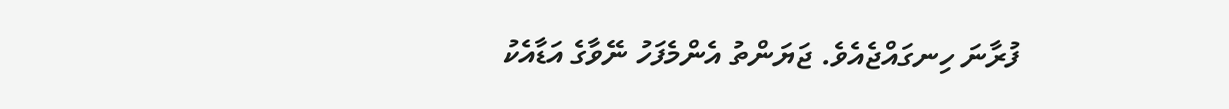ފުރާނަ ހިނގައްޖެއެވެ. ޖަޔަންތު އެންމެފަހު ނޭވާގެ އަޑާއެކު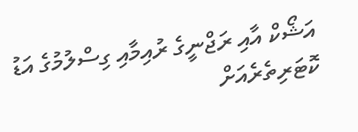އަޝޯކް އާއި ރަޖްނީގެ ރުއިމާއި ގިސްލުމުގެ އަޑު ކޮޓަރިތެރެއަށް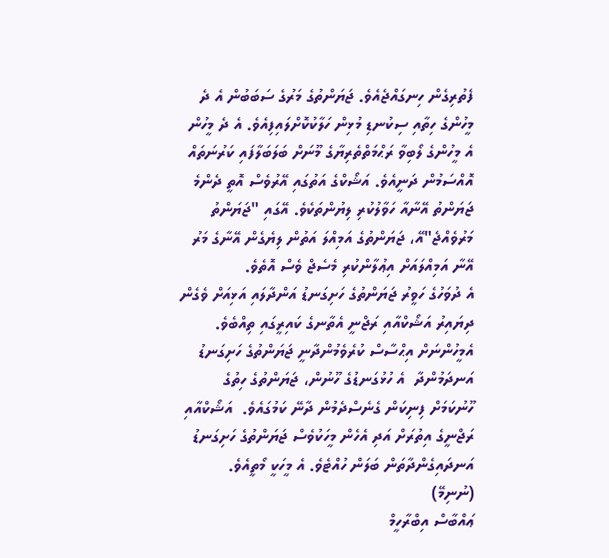ފެތުރިގެން ހިނގައްޖެއެވެ. ޖަޔަންތުގެ މަރުގެ ސަބަބުން އެ ދެ މީހުންގެ ހިތާއި ސިކުނޑި މުޅިން ހަލާކުކޮށްލައިފިއެވެ. އެ ދެ މީހުން އެ މީހުންގެ ލޯބިވާ ރަޙްމަތްތެރިޔާގެ މޫނަށް ބަލަބަލާފައި ކަރުނަތައް އޮއްސަމުން ދަނީއެވެ. އަޝޯކްގެ އަތުގައި އޭރުވެސް އޮތީ ދެންމެ  ޖަޔަންތު އޭނާއާ ހަވާލުކުރި ލިޔުންތަކެވެ. އޭގައި "ޖަޔަންތު މަރުވެއްޖެ"އޭ، ޖަޔަންތުގެ އަމިއްލަ އަތުން ލިޔެގެން އޭނާގެ މަރު އޭނާ އަމިއްލައަށް އިޢުލާންކުރި މެސެޖް ވެސް އޮތެވެ.
އެ ދުވަހުގެ ހަވީރު ޖަޔަންތުގެ ހަށިގަނޑު އަންދާލައި އަޅިއަށް ވެގެން ދިޔައިރު އަޝޯކްއާއި ރަޖްނީ އެތާނގެ ކައިރީގައި ތިއްބެވެ. އެމީހުންނަށް އިޙްސާސް ކުރެވެމުންދާނީ ޖަޔަންތުގެ ހަށިގަނޑު އަނދަމުންދާ  އެ ހުޅުގަނޑުގެ ހޫނުން، ޖަޔަންތުގެ ހިތުގެ ހޫނުކަމަށް ފިނިކަން ގެނެސްދެމުން ދާނޭ ކަމުގައެވެ.  އަޝޯކްއާއި ރަޖްނީގެ އިތުރަށް އަދި އެހެން މީހަކުވެސް ޖަޔަންތުގެ ހަށިގަނޑު އަނދައިގެންދާތަން ބަލަން ހުއްޓެވެ. އެ މީހަކީ މޯތީއެވެ.
(ނުނިމޭ)
ޢައްބާސް އިބްރާހީމް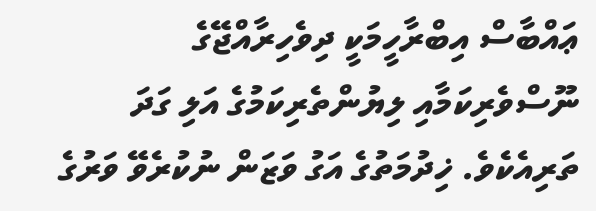ޢައްބާސް އިބްރާހީމަކީ ދިވެހިރާއްޖޭގެ ނޫސްވެރިކަމާއި ލިޔުންތެރިކަމުގެ އަލި ގަދަ ތަރިއެކެވެ. ޚިދުމަތުގެ އަގު ވަޒަން ނުކުރެވޭ ވަރުގެ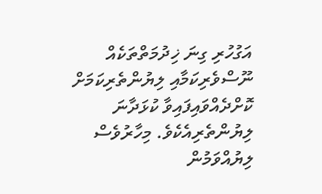އަގުހުރި ގިނަ ޚިދުމަތްތަކެއް ނޫސްވެރިކަމާއި ލިޔުންތެރިކަމަށް ކޮށްދެއްވައިފައިވާ ކުޅަދާނަ ލިޔުންތެރިއެކެވެ. މިހާރުވެސް ލިޔުއްވަމުން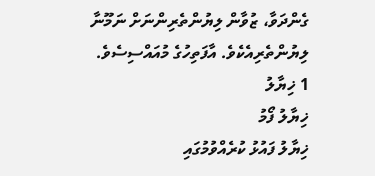ގެންދަވާ، ޒުވާން ލިޔުންތެރިންނަށް ނަމޫނާ ލިޔުންތެރިއެކެވެ. އާފަތިހުގެ މުއައްސިސެވެ.
1 ޚިޔާލު
ޚިޔާލު ފޯމު
ޚިޔާލު ފައުޅު ކުރެއްވުމުގައި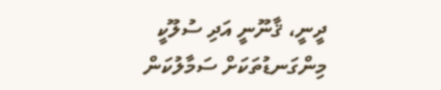ދީނީ، ޤާނޫނީ އަދި ސުލޫކީ މިންގަނޑުތަކަށް ސަމާލުކަން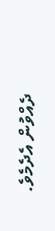ދެއްވުން އެދެމެވެ.